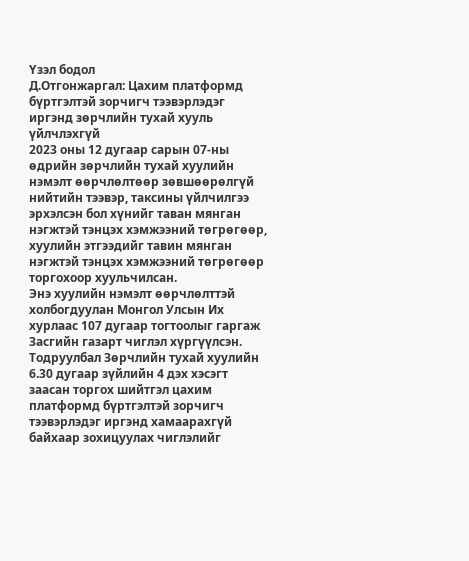Үзэл бодол
Д.Отгонжаргал: Цахим платформд бүртгэлтэй зорчигч тээвэрлэдэг иргэнд зөрчлийн тухай хууль үйлчлэхгүй
2023 оны 12 дугаар сарын 07-ны өдрийн зөрчлийн тухай хуулийн нэмэлт өөрчлөлтөөр зөвшөөрөлгүй нийтийн тээвэр, таксины үйлчилгээ эрхэлсэн бол хүнийг таван мянган нэгжтэй тэнцэх хэмжээний төгрөгөөр, хуулийн этгээдийг тавин мянган нэгжтэй тэнцэх хэмжээний төгрөгөөр торгохоор хуульчилсан.
Энэ хуулийн нэмэлт өөрчлөлттэй холбогдуулан Монгол Улсын Их хурлаас 107 дугаар тогтоолыг гаргаж Засгийн газарт чиглэл хүргүүлсэн. Тодруулбал Зөрчлийн тухай хуулийн 6.30 дугаар зүйлийн 4 дэх хэсэгт заасан торгох шийтгэл цахим платформд бүртгэлтэй зорчигч тээвэрлэдэг иргэнд хамаарахгүй байхаар зохицуулах чиглэлийг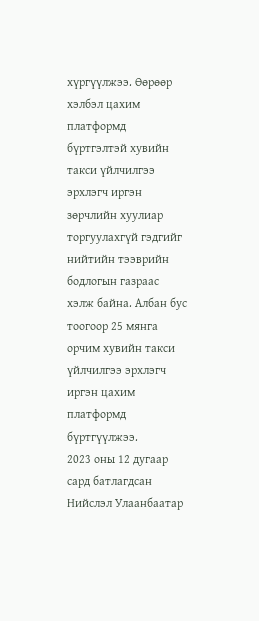хүргүүлжээ. Өөрөөр хэлбэл цахим платформд бүртгэлтэй хувийн такси үйлчилгээ эрхлэгч иргэн зөрчлийн хуулиар торгуулахгүй гэдгийг нийтийн тээврийн бодлогын газраас хэлж байна. Албан бус тоогоор 25 мянга орчим хувийн такси үйлчилгээ эрхлэгч иргэн цахим платформд бүртгүүлжээ.
2023 оны 12 дугаар сард батлагдсан Нийслэл Улаанбаатар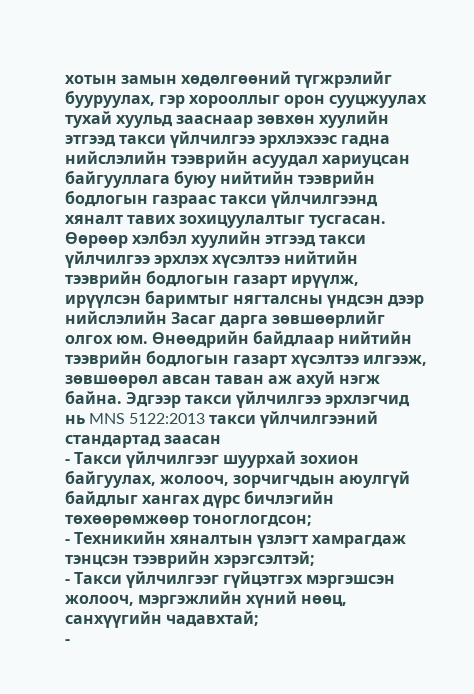хотын замын хөдөлгөөний түгжрэлийг бууруулах, гэр хорооллыг орон сууцжуулах тухай хуульд зааснаар зөвхөн хуулийн этгээд такси үйлчилгээ эрхлэхээс гадна нийслэлийн тээврийн асуудал хариуцсан байгууллага буюу нийтийн тээврийн бодлогын газраас такси үйлчилгээнд хяналт тавих зохицуулалтыг тусгасан. Өөрөөр хэлбэл хуулийн этгээд такси үйлчилгээ эрхлэх хүсэлтээ нийтийн тээврийн бодлогын газарт ирүүлж, ирүүлсэн баримтыг нягталсны үндсэн дээр нийслэлийн Засаг дарга зөвшөөрлийг олгох юм. Өнөөдрийн байдлаар нийтийн тээврийн бодлогын газарт хүсэлтээ илгээж, зөвшөөрөл авсан таван аж ахуй нэгж байна. Эдгээр такси үйлчилгээ эрхлэгчид нь MNS 5122:2013 такси үйлчилгээний стандартад заасан
- Такси үйлчилгээг шуурхай зохион байгуулах, жолооч, зорчигчдын аюулгүй байдлыг хангах дүрс бичлэгийн төхөөрөмжөөр тоноглогдсон;
- Техникийн хяналтын үзлэгт хамрагдаж тэнцсэн тээврийн хэрэгсэлтэй;
- Такси үйлчилгээг гүйцэтгэх мэргэшсэн жолооч, мэргэжлийн хүний нөөц, санхүүгийн чадавхтай;
-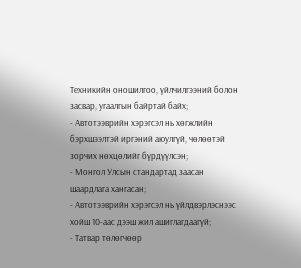Техникийн оношилгоо, үйлчилгээний болон засвар, угаалгын байртай байх;
- Автотээврийн хэрэгсэл нь хөгжлийн бэрхшээлтэй иргэний аюулгүй, чөлөөтэй зорчих нөхцөлийг бүрдүүлсэн;
- Монгол Улсын стандартад заасан шаардлага хангасан;
- Автотээврийн хэрэгсэл нь үйлдвэрлэснээс хойш 10-аас дээш жил ашиглагдаагүй;
- Татвар төлөгчөөр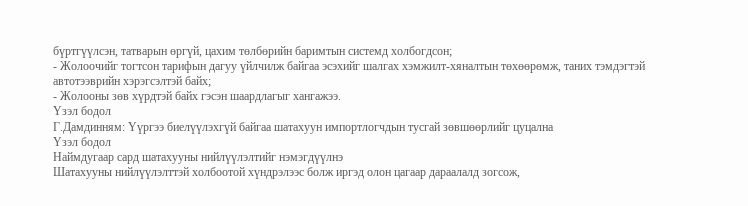бүртгүүлсэн, татварын өргүй, цахим төлбөрийн баримтын системд холбогдсон;
- Жолоочийг тогтсон тарифын дагуу үйлчилж байгаа эсэхийг шалгах хэмжилт-хяналтын төхөөрөмж, таних тэмдэгтэй автотээврийн хэрэгсэлтэй байх;
- Жолооны зөв хүрдтэй байх гэсэн шаардлагыг хангажээ.
Үзэл бодол
Г.Дамдинням: Үүргээ биелүүлэхгүй байгаа шатахуун импортлогчдын тусгай зөвшөөрлийг цуцална
Үзэл бодол
Наймдугаар сард шатахууны нийлүүлэлтийг нэмэгдүүлнэ
Шатахууны нийлүүлэлттэй холбоотой хүндрэлээс болж иргэд олон цагаар дараалалд зогсож,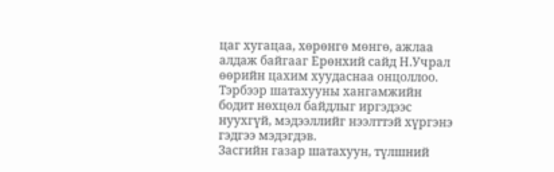цаг хугацаа, хөрөнгө мөнгө, ажлаа алдаж байгааг Ерөнхий сайд Н.Учрал өөрийн цахим хуудаснаа онцоллоо. Тэрбээр шатахууны хангамжийн бодит нөхцөл байдлыг иргэдээс нуухгүй, мэдээллийг нээлттэй хүргэнэ гэдгээ мэдэгдэв.
Засгийн газар шатахуун, түлшний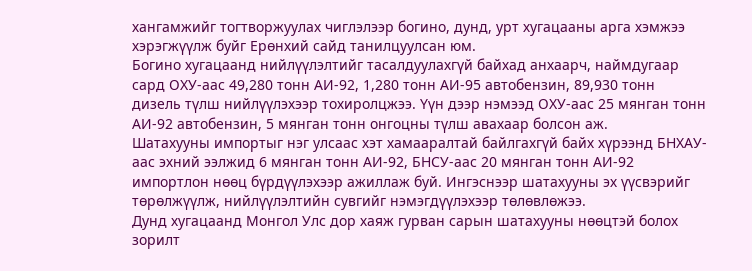хангамжийг тогтворжуулах чиглэлээр богино, дунд, урт хугацааны арга хэмжээ хэрэгжүүлж буйг Ерөнхий сайд танилцуулсан юм.
Богино хугацаанд нийлүүлэлтийг тасалдуулахгүй байхад анхаарч, наймдугаар сард ОХУ-аас 49,280 тонн АИ-92, 1,280 тонн АИ-95 автобензин, 89,930 тонн дизель түлш нийлүүлэхээр тохиролцжээ. Үүн дээр нэмээд ОХУ-аас 25 мянган тонн АИ-92 автобензин, 5 мянган тонн онгоцны түлш авахаар болсон аж.
Шатахууны импортыг нэг улсаас хэт хамааралтай байлгахгүй байх хүрээнд БНХАУ-аас эхний ээлжид 6 мянган тонн АИ-92, БНСУ-аас 20 мянган тонн АИ-92 импортлон нөөц бүрдүүлэхээр ажиллаж буй. Ингэснээр шатахууны эх үүсвэрийг төрөлжүүлж, нийлүүлэлтийн сувгийг нэмэгдүүлэхээр төлөвлөжээ.
Дунд хугацаанд Монгол Улс дор хаяж гурван сарын шатахууны нөөцтэй болох зорилт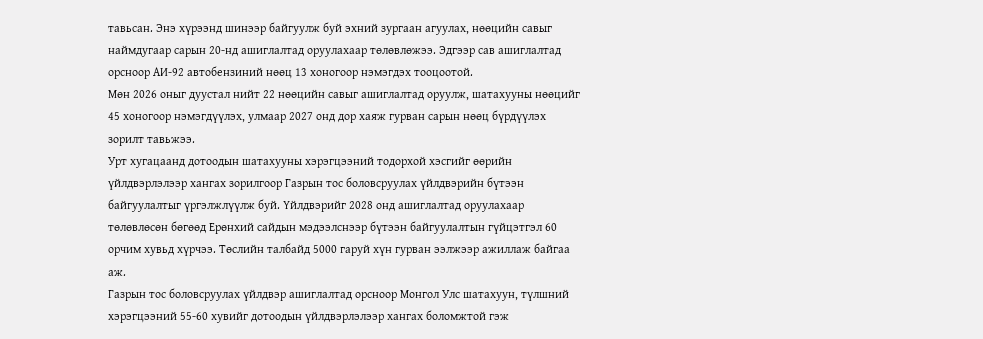тавьсан. Энэ хүрээнд шинээр байгуулж буй эхний зургаан агуулах, нөөцийн савыг наймдугаар сарын 20-нд ашиглалтад оруулахаар төлөвлөжээ. Эдгээр сав ашиглалтад орсноор АИ-92 автобензиний нөөц 13 хоногоор нэмэгдэх тооцоотой.
Мөн 2026 оныг дуустал нийт 22 нөөцийн савыг ашиглалтад оруулж, шатахууны нөөцийг 45 хоногоор нэмэгдүүлэх, улмаар 2027 онд дор хаяж гурван сарын нөөц бүрдүүлэх зорилт тавьжээ.
Урт хугацаанд дотоодын шатахууны хэрэгцээний тодорхой хэсгийг өөрийн үйлдвэрлэлээр хангах зорилгоор Газрын тос боловсруулах үйлдвэрийн бүтээн байгуулалтыг үргэлжлүүлж буй. Үйлдвэрийг 2028 онд ашиглалтад оруулахаар төлөвлөсөн бөгөөд Ерөнхий сайдын мэдээлснээр бүтээн байгуулалтын гүйцэтгэл 60 орчим хувьд хүрчээ. Төслийн талбайд 5000 гаруй хүн гурван ээлжээр ажиллаж байгаа аж.
Газрын тос боловсруулах үйлдвэр ашиглалтад орсноор Монгол Улс шатахуун, түлшний хэрэгцээний 55-60 хувийг дотоодын үйлдвэрлэлээр хангах боломжтой гэж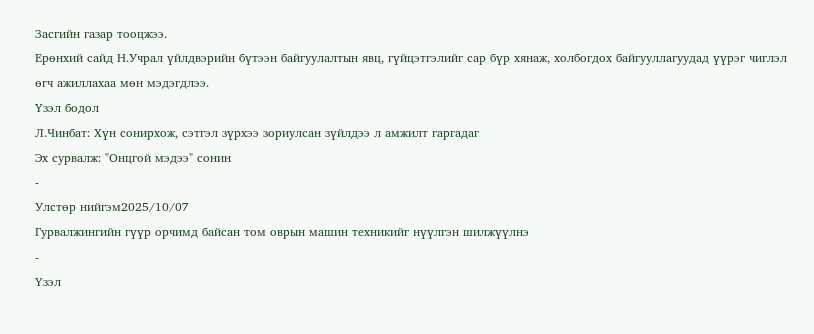Засгийн газар тооцжээ.
Ерөнхий сайд Н.Учрал үйлдвэрийн бүтээн байгуулалтын явц, гүйцэтгэлийг сар бүр хянаж, холбогдох байгууллагуудад үүрэг чиглэл өгч ажиллахаа мөн мэдэгдлээ.
Үзэл бодол
Л.Чинбат: Хүн сонирхож, сэтгэл зүрхээ зориулсан зүйлдээ л амжилт гаргадаг
Эх сурвалж: "Онцгой мэдээ" сонин
-
Улстөр нийгэм2025/10/07
Гурвалжингийн гүүр орчимд байсан том оврын машин техникийг нүүлгэн шилжүүлнэ
-
Үзэл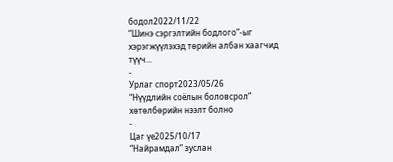бодол2022/11/22
“Шинэ сэргэлтийн бодлого”-ыг хэрэгжүүлэхэд төрийн албан хаагчид түүч...
-
Урлаг спорт2023/05/26
“Нүүдлийн соёлын боловсрол” хөтөлбөрийн нээлт болно
-
Цаг үе2025/10/17
“Найрамдал” зуслан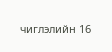чиглэлийн 16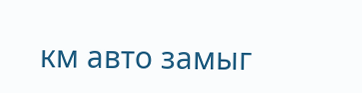км авто замыг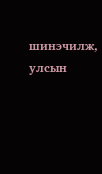шинэчилж, улсын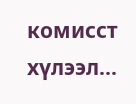комисст хүлээл...